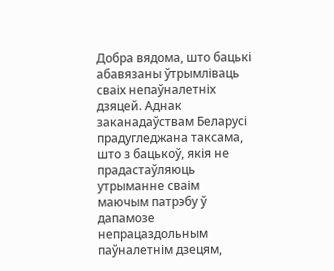Добра вядома, што бацькі абавязаны ўтрымліваць сваіх непаўналетніх дзяцей. Аднак заканадаўствам Беларусі прадугледжана таксама, што з бацькоў, якія не прадастаўляюць утрыманне сваім маючым патрэбу ў дапамозе непрацаздольным паўналетнім дзецям,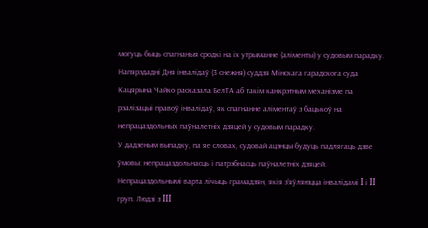могуць быць спагнаныя сродкі на іх утрыманне (аліменты) у судовым парадку. Напярэдадні Дня інвалідаў (3 снежня) суддзя Мінскага гарадскога суда Кацярына Чайко расказала БелТА аб такім канкрэтным механізме па рэалізацыі правоў інвалідаў, як спагнанне аліментаў з бацькоў на непрацаздольных паўналетніх дзяцей у судовым парадку.
У дадзеным выпадку, па яе словах, судовай ацэнцы будуць падлягаць дзве ўмовы: непрацаздольнасць і патрэбнасць паўналетніх дзяцей. Непрацаздольнымі варта лічыць грамадзян, якія з’яўляюцца інвалідамі I і II груп. Людзі з III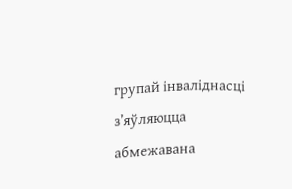групай інваліднасці з’яўляюцца абмежавана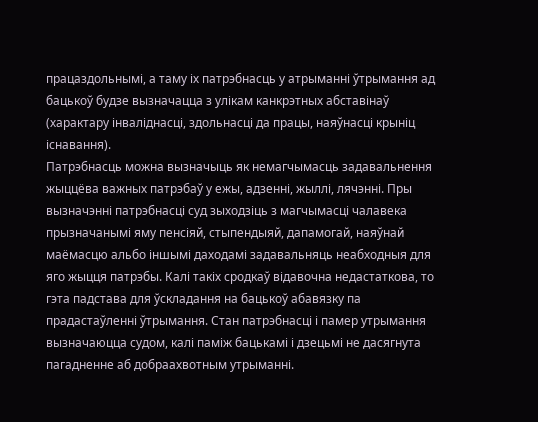працаздольнымі, а таму іх патрэбнасць у атрыманні ўтрымання ад бацькоў будзе вызначацца з улікам канкрэтных абставінаў (характару інваліднасці, здольнасці да працы, наяўнасці крыніц існавання).
Патрэбнасць можна вызначыць як немагчымасць задавальнення жыццёва важных патрэбаў у ежы, адзенні, жыллі, лячэнні. Пры вызначэнні патрэбнасці суд зыходзіць з магчымасці чалавека прызначанымі яму пенсіяй, стыпендыяй, дапамогай, наяўнай маёмасцю альбо іншымі даходамі задавальняць неабходныя для яго жыцця патрэбы. Калі такіх сродкаў відавочна недастаткова, то гэта падстава для ўскладання на бацькоў абавязку па прадастаўленні ўтрымання. Стан патрэбнасці і памер утрымання вызначаюцца судом, калі паміж бацькамі і дзецьмі не дасягнута пагадненне аб добраахвотным утрыманні.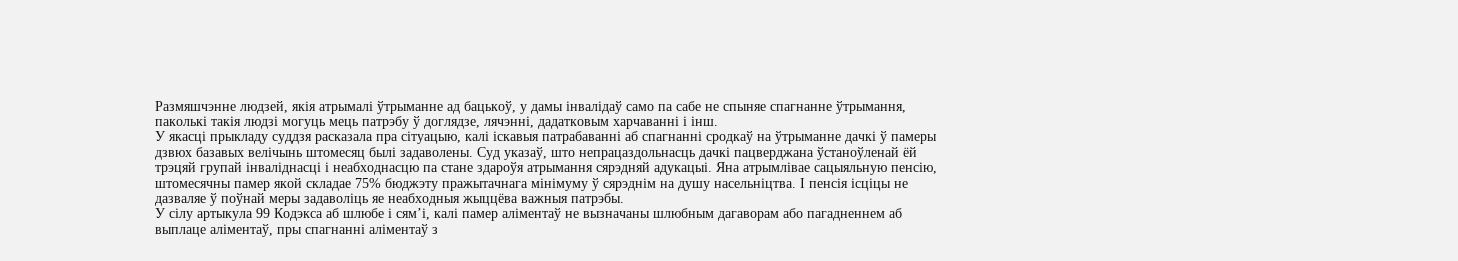Размяшчэнне людзей, якія атрымалі ўтрыманне ад бацькоў, у дамы інвалідаў само па сабе не спыняе спагнанне ўтрымання, паколькі такія людзі могуць мець патрэбу ў доглядзе, лячэнні, дадатковым харчаванні і інш.
У якасці прыкладу суддзя расказала пра сітуацыю, калі іскавыя патрабаванні аб спагнанні сродкаў на ўтрыманне дачкі ў памеры дзвюх базавых велічынь штомесяц былі задаволены. Суд указаў, што непрацаздольнасць дачкі пацверджана ўстаноўленай ёй трэцяй групай інваліднасці і неабходнасцю па стане здароўя атрымання сярэдняй адукацыі. Яна атрымлівае сацыяльную пенсію, штомесячны памер якой складае 75% бюджэту пражытачнага мінімуму ў сярэднім на душу насельніцтва. І пенсія ісціцы не дазваляе ў поўнай меры задаволіць яе неабходныя жыццёва важныя патрэбы.
У сілу артыкула 99 Кодэкса аб шлюбе і сям’і, калі памер аліментаў не вызначаны шлюбным дагаворам або пагадненнем аб выплаце аліментаў, пры спагнанні аліментаў з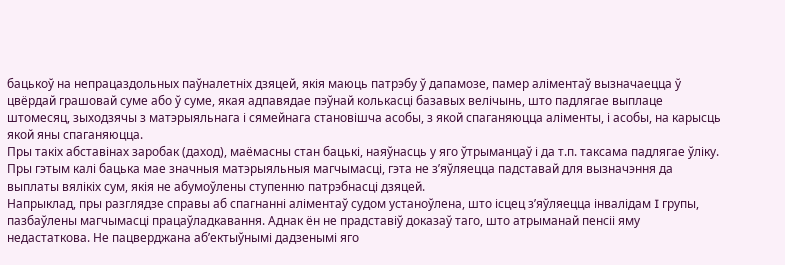бацькоў на непрацаздольных паўналетніх дзяцей, якія маюць патрэбу ў дапамозе, памер аліментаў вызначаецца ў цвёрдай грашовай суме або ў суме, якая адпавядае пэўнай колькасці базавых велічынь, што падлягае выплаце штомесяц, зыходзячы з матэрыяльнага і сямейнага становішча асобы, з якой спаганяюцца аліменты, і асобы, на карысць якой яны спаганяюцца.
Пры такіх абставінах заробак (даход), маёмасны стан бацькі, наяўнасць у яго ўтрыманцаў і да т.п. таксама падлягае ўліку. Пры гэтым калі бацька мае значныя матэрыяльныя магчымасці, гэта не з’яўляецца падставай для вызначэння да выплаты вялікіх сум, якія не абумоўлены ступенню патрэбнасці дзяцей.
Напрыклад, пры разглядзе справы аб спагнанні аліментаў судом устаноўлена, што ісцец з’яўляецца інвалідам I групы, пазбаўлены магчымасці працаўладкавання. Аднак ён не прадставіў доказаў таго, што атрыманай пенсіі яму недастаткова. Не пацверджана аб’ектыўнымі дадзенымі яго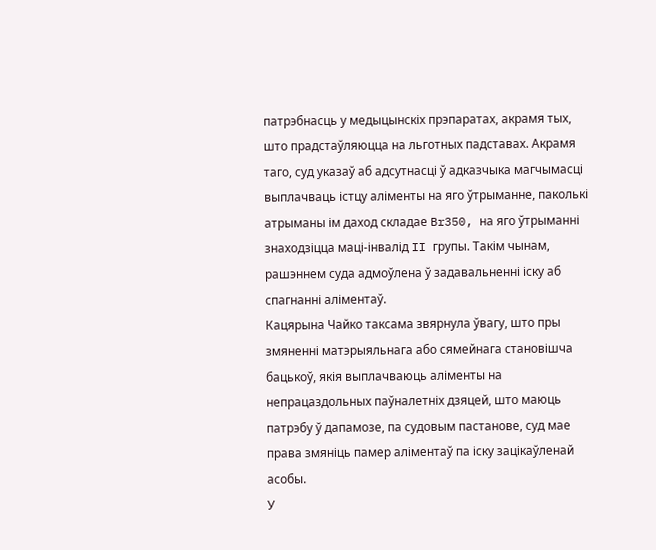патрэбнасць у медыцынскіх прэпаратах, акрамя тых, што прадстаўляюцца на льготных падставах. Акрамя таго, суд указаў аб адсутнасці ў адказчыка магчымасці выплачваць істцу аліменты на яго ўтрыманне, паколькі атрыманы ім даход складае Br350, на яго ўтрыманні знаходзіцца маці-інвалід II групы. Такім чынам, рашэннем суда адмоўлена ў задавальненні іску аб спагнанні аліментаў.
Кацярына Чайко таксама звярнула ўвагу, што пры змяненні матэрыяльнага або сямейнага становішча бацькоў, якія выплачваюць аліменты на непрацаздольных паўналетніх дзяцей, што маюць патрэбу ў дапамозе, па судовым пастанове, суд мае права змяніць памер аліментаў па іску зацікаўленай асобы.
У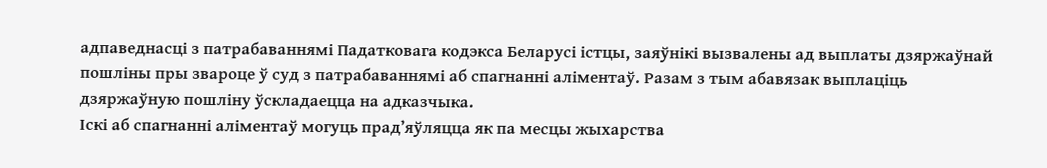адпаведнасці з патрабаваннямі Падатковага кодэкса Беларусі істцы, заяўнікі вызвалены ад выплаты дзяржаўнай пошліны пры звароце ў суд з патрабаваннямі аб спагнанні аліментаў. Разам з тым абавязак выплаціць дзяржаўную пошліну ўскладаецца на адказчыка.
Іскі аб спагнанні аліментаў могуць прад’яўляцца як па месцы жыхарства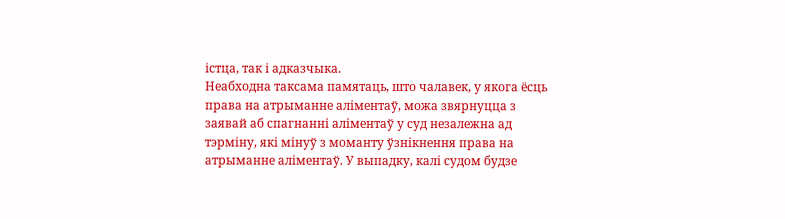істца, так і адказчыка.
Неабходна таксама памятаць, што чалавек, у якога ёсць права на атрыманне аліментаў, можа звярнуцца з заявай аб спагнанні аліментаў у суд незалежна ад тэрміну, які мінуў з моманту ўзнікнення права на атрыманне аліментаў. У выпадку, калі судом будзе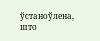ўстаноўлена, што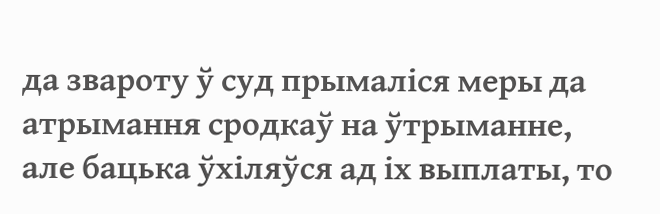да звароту ў суд прымаліся меры да атрымання сродкаў на ўтрыманне, але бацька ўхіляўся ад іх выплаты, то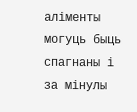аліменты могуць быць спагнаны і за мінулы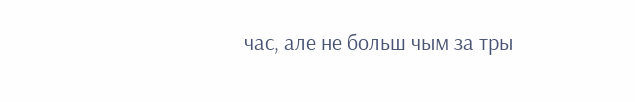час, але не больш чым за тры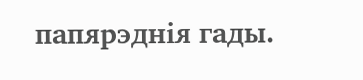папярэднія гады.